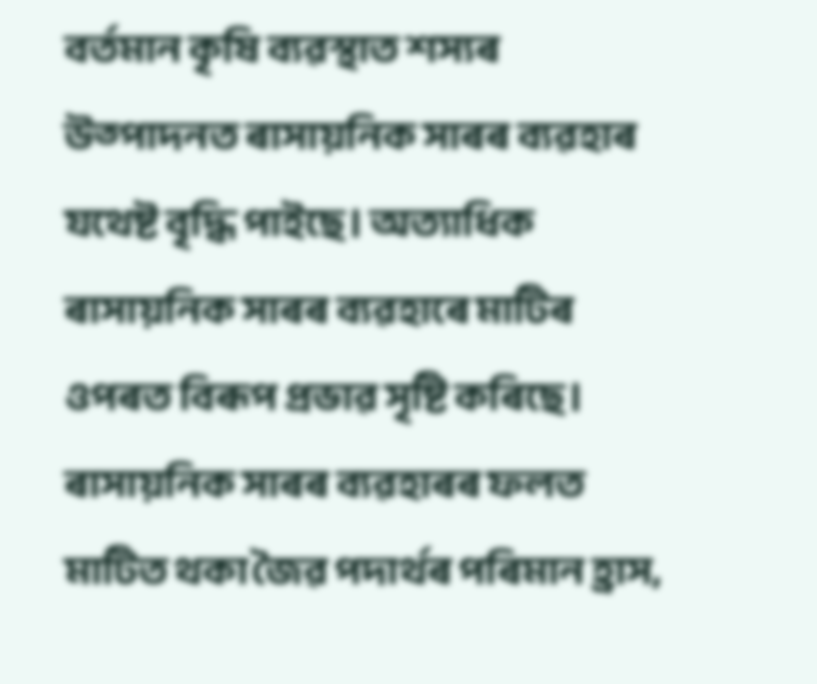বৰ্তমান কৃষি ব্যৱস্থাত শস্যৰ উত্পাদনত ৰাসায়নিক সাৰৰ ব্যৱহাৰ যথেষ্ট বৃদ্ধি পাইছে। অত্যাধিক ৰাসায়নিক সাৰৰ ব্যৱহাৰে মাটিৰ ওপৰত বিৰূপ প্ৰভাৱ সৃষ্টি কৰিছে। ৰাসায়নিক সাৰৰ ব্যৱহাৰৰ ফলত মাটিত থকা জৈৱ পদাৰ্থৰ পৰিমান হ্ৰাস,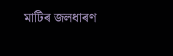মাটিৰ জলধাৰণ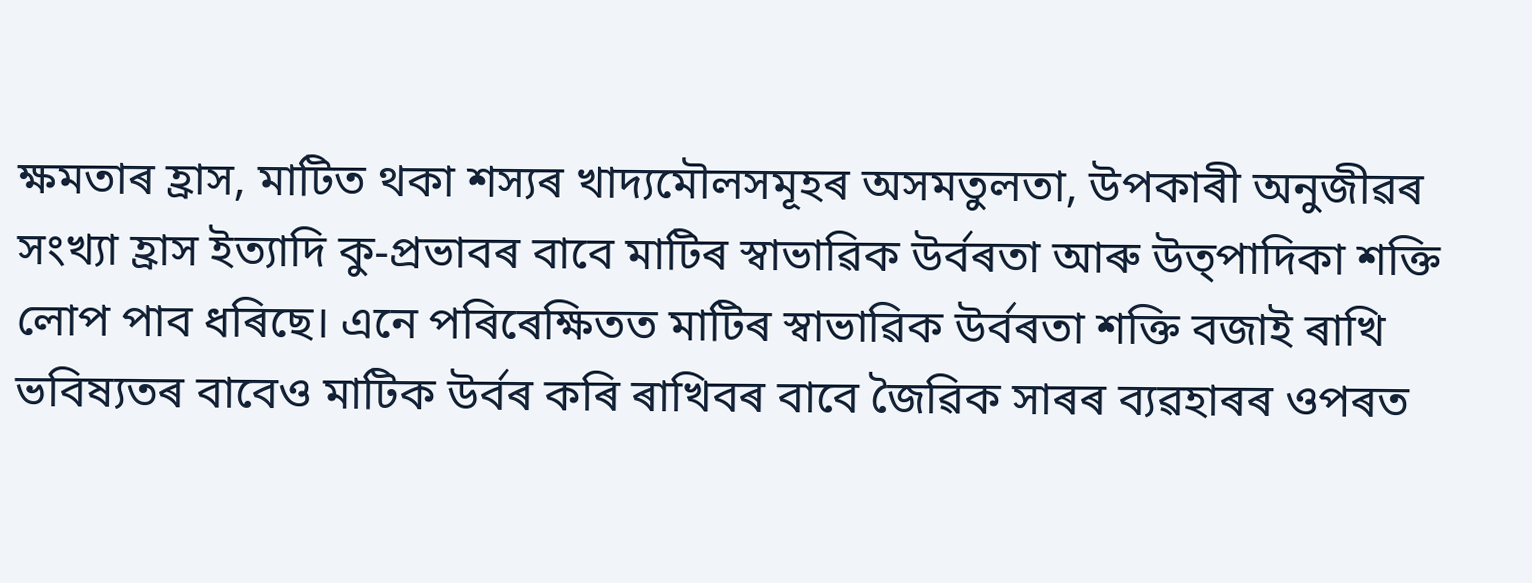ক্ষমতাৰ হ্ৰাস, মাটিত থকা শস্যৰ খাদ্যমৌলসমূহৰ অসমতুলতা, উপকাৰী অনুজীৱৰ সংখ্যা হ্ৰাস ইত্যাদি কু-প্ৰভাবৰ বাবে মাটিৰ স্বাভাৱিক উৰ্বৰতা আৰু উত্পাদিকা শক্তি লোপ পাব ধৰিছে। এনে পৰিৰেক্ষিতত মাটিৰ স্বাভাৱিক উৰ্বৰতা শক্তি বজাই ৰাখি ভবিষ্যতৰ বাবেও মাটিক উৰ্বৰ কৰি ৰাখিবৰ বাবে জৈৱিক সাৰৰ ব্যৱহাৰৰ ওপৰত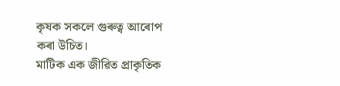কৃষক সকলে গুৰুত্ব আৰোপ কৰা উচিত।
মাটিক এক জীৱিত প্ৰাকৃতিক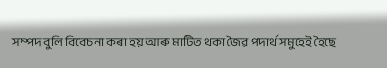সম্পদ বুলি বিবেচনা কৰা হয় আৰু মাটিত থকা জৈৱ পদাৰ্থ সমুহেই হৈছে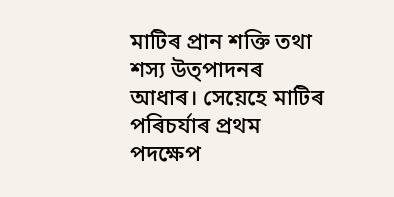মাটিৰ প্ৰান শক্তি তথা শস্য উত্পাদনৰ আধাৰ। সেয়েহে মাটিৰ পৰিচৰ্যাৰ প্ৰথম পদক্ষেপ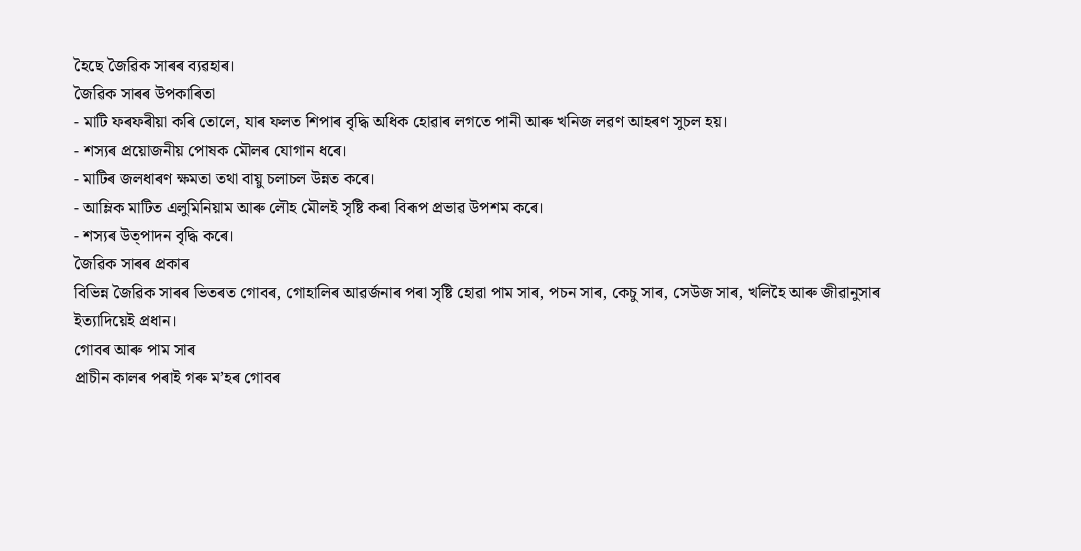হৈছে জৈৱিক সাৰৰ ব্যৱহাৰ।
জৈৱিক সাৰৰ উপকাৰিতা
- মাটি ফৰফৰীয়া কৰি তোলে, যাৰ ফলত শিপাৰ বৃদ্ধি অধিক হোৱাৰ লগতে পানী আৰু খনিজ লৱণ আহৰণ সুচল হয়।
- শস্যৰ প্ৰয়োজনীয় পোষক মৌলৰ যোগান ধৰে।
- মাটিৰ জলধাৰণ ক্ষমতা তথা বায়ু চলাচল উন্নত কৰে।
- আম্লিক মাটিত এলুমিনিয়াম আৰু লৌহ মৌলই সৃষ্টি কৰা বিৰূপ প্ৰভাৱ উপশম কৰে।
- শস্যৰ উত্পাদন বৃদ্ধি কৰে।
জৈৱিক সাৰৰ প্ৰকাৰ
বিভিন্ন জৈৱিক সাৰৰ ভিতৰত গোবৰ, গোহালিৰ আৱৰ্জনাৰ পৰা সৃষ্টি হোৱা পাম সাৰ, পচন সাৰ, কেচু সাৰ, সেউজ সাৰ, খলিহৈ আৰু জীৱানুসাৰ ইত্যাদিয়েই প্ৰধান।
গোবৰ আৰু পাম সাৰ
প্ৰাচীন কালৰ পৰাই গৰু ম’হৰ গোবৰ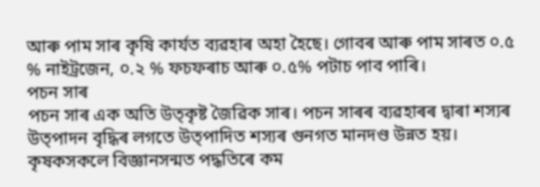আৰু পাম সাৰ কৃষি কাৰ্যত ব্যৱহাৰ অহা হৈছে। গোবৰ আৰু পাম সাৰত ০.৫ % নাইট্ৰজেন, ০.২ % ফচফৰাচ আৰু ০.৫% পটাচ পাব পাৰি।
পচন সাৰ
পচন সাৰ এক অতি উত্কৃষ্ট জৈৱিক সাৰ। পচন সাৰৰ ব্যৱহাৰৰ দ্বাৰা শস্যৰ উত্পাদন বৃদ্ধিৰ লগতে উত্পাদিত শস্যৰ গুনগত মানদণ্ড উন্নত হয়। কৃষকসকলে বিজ্ঞানসন্মত পদ্ধতিৰে কম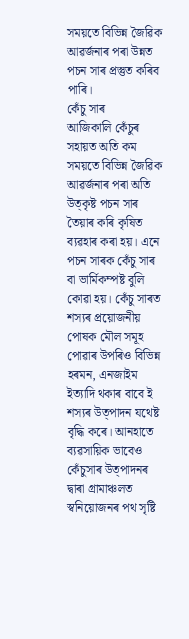সময়তে বিভিন্ন জৈৱিক আৱৰ্জনাৰ পৰা উন্নত পচন সাৰ প্ৰস্তুত কৰিব পাৰি।
কেঁচু সাৰ
আজিকালি কেঁচুৰ সহায়ত অতি কম সময়তে বিভিন্ন জৈৱিক আৱৰ্জনাৰ পৰা অতি উত্কৃষ্ট পচন সাৰ তৈয়াৰ কৰি কৃষিত ব্যৱহাৰ কৰা হয়। এনে পচন সাৰক কেঁচু সাৰ বা ভাৰ্মিকম্পষ্ট বুলি কোৱা হয়। কেঁচু সাৰত শস্যৰ প্ৰয়োজনীয় পোষক মৌল সমূহ পোৱাৰ উপৰিও বিভিন্ন হৰমন, এনজাইম ইত্যাদি থকাৰ বাবে ই শস্যৰ উত্পাদন যথেষ্ট বৃদ্ধি কৰে। আনহাতে ব্যৱসায়িক ভাবেও কেঁচুসাৰ উত্পাদনৰ দ্বাৰা গ্ৰামাঞ্চলত স্বনিয়োজনৰ পথ সৃষ্টি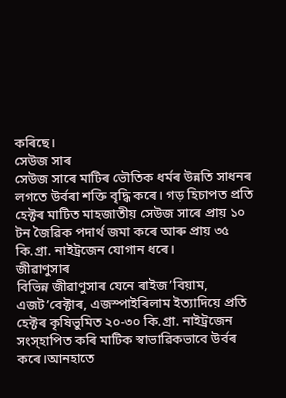কৰিছে।
সেউজ সাৰ
সেউজ সাৰে মাটিৰ ভৌতিক ধৰ্মৰ উন্নতি সাধনৰ লগতে উৰ্বৰা শক্তি বৃদ্ধি কৰে। গড় হিচাপত প্ৰতি হেক্টৰ মাটিত মাহজাতীয় সেউজ সাৰে প্ৰায় ১০ টন জৈৱিক পদাৰ্থ জমা কৰে আৰু প্ৰায় ৩৫ কি.গ্ৰা. নাইট্ৰজেন যোগান ধৰে।
জীৱাণুসাৰ
বিভিন্ন জীৱাণুসাৰ যেনে ৰাইজ’বিয়াম, এজট’বেক্টাৰ, এজস্পাইৰিলাম ইত্যাদিয়ে প্ৰতি হেক্টৰ কৃষিভুমিত ২০-৩০ কি.গ্ৰা. নাইট্ৰজেন সংস্হাপিত কৰি মাটিক স্বাভাৱিকভাবে উৰ্বৰ কৰে।আনহাতে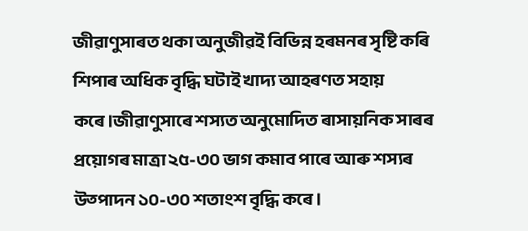জীৱাণুসাৰত থকা অনুজীৱই বিভিন্ন হৰমনৰ সৃষ্টি কৰি শিপাৰ অধিক বৃদ্ধি ঘটাই খাদ্য আহৰণত সহায় কৰে।জীৱাণুসাৰে শস্যত অনুমোদিত ৰাসায়নিক সাৰৰ প্ৰয়োগৰ মাত্ৰা ২৫-৩০ ভাগ কমাব পাৰে আৰু শস্যৰ উত্পাদন ১০-৩০ শতাংশ বৃদ্ধি কৰে।